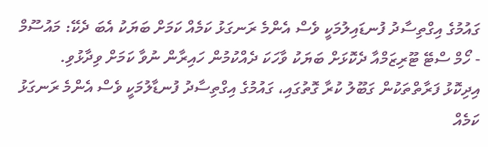ގައުމުގެ އިގްތިސާދު ފުނޑައިލުމަކީ ވެސް އެންމެ ރަނގަޅު ކަމެއް ކަމަށް ބަޔަކު އެބަ ދެކޭ: މައުސޫމް
- ހޯމް ސްޓޭ ޓޫރިޒަމްއާ ދެކޮޅަށް ބަޔަކު ވާހަކަ ދެއްކުމުން ހައިރާން ނުވާ ކަމަށް ވިދާޅުވި.
އިދިކޮޅު ފަރާތްތަކުން ގަބޫލު ކުރާ ގޮތުގައި، ގައުމުގެ އިގްތިސާދު ފުނޑާލުމަކީ ވެސް އެންމެ ރަނގަޅު ކަމެއް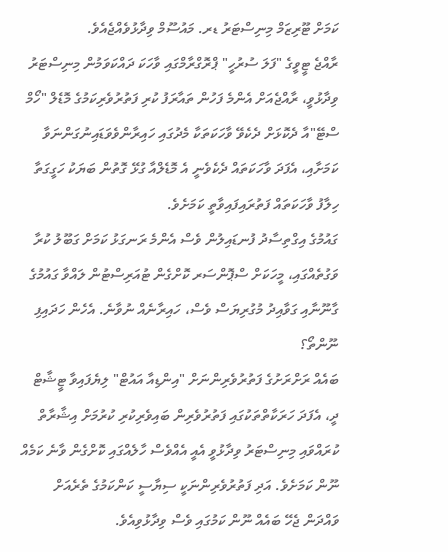ކަމަށް ޓޫރިޒަމް މިނިސްޓަރު ޑރ. މައުސޫމް ވިދާޅުވެއްޖެއެވެ.
ރާއްޖެ ޓީވީގެ "ފަލަ ސުރުހީ" ޕްރޮގްރާމްގައި ވާހަކަ ދައްކަވަމުން މިނިސްޓަރު ވިދާޅުވީ، ރާއްޖެއަށް އެންމެ ފަހުން ތައާރަފު ކުރި ފަތުރުވެރިކަމުގެ މޮޑެލް "ހޯމް ސްޓޭ"އާ ދެކޮޅަށް ދެކެވޭ ވާހަކަތަކާ މެދުގައި ހައިރާންވެވަޑައިނުގަންނަވާ ކަމަށާއި، އެފަދަ ވާހަކަތައް ދެކެވެނީ އެ މޮޑެލްއާ ގުޅޭ ގޮތުން ބަޔަކު ހަގީގަތާ ހިލާފު ވާހަކަތައް ފަތުރައިފައިވާތީ ކަމަށެވެ.
ގައުމުގެ އިގްތިސާދު ފުނޑައިލުން ވެސް އެންމެ ރަނގަޅު ކަމަށް ގަބޫލު ކުރާ ވަގުތެއްގައި، މީހަކަށް ސްޕޮންސަރ ކޮށްގެން ޓުއަރިސްޓުން ލައްވާ ގައުމުގެ ގާނޫނާއި ގަވާއިދު މުގުރިޔަސް ވެސް، ހައިރާނެއް ނުވާނެ. އެހެން ހަދައިފި ނޫންތޯ؟
ބައެއް ރަށްރަށުގެ ފަތުރުވެރިންނަށް "އިންޑިއާ އައުޓް" ލިޔެފައިވާ ޓީޝާޓް ދީ، އެފަދަ ހަރަކާތްތަކުގައި ފަތުރުވެރިން ބައިވެރިކުރި ކުރުމަށް އިޝާރާތް ކުރައްވައި މިނިސްޓަރު ވިދާޅުވީ އެއީ އެއްވެސް ހާލެއްގައި ކޮށްގެން ވާނެ ކަމެއް ނޫން ކަމަށެވެ. އަދި ފަތުރުވެރިންނަކީ ސިޔާސީ ކަންކަމުގެ ތެރެއަށް ވައްދަން ޖެހޭ ބައެއް ނޫން ކަމުގައި ވެސް ވިދާޅުވިއެވެ.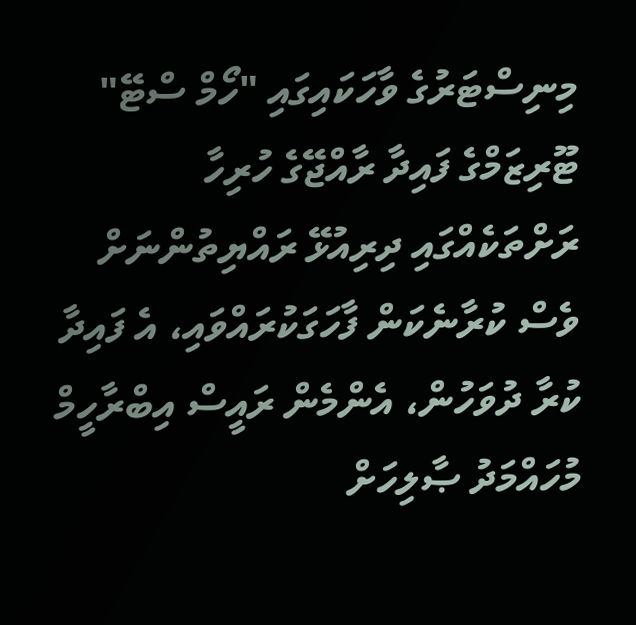މިނިސްޓަރުގެ ވާހަކައިގައި "ހޯމް ސްޓޭ" ޓޫރިޒަމްގެ ފައިދާ ރާއްޖޭގެ ހުރިހާ ރަށްތަކެއްގައި ދިރިއުޅޭ ރައްޔިތުންނަށް ވެސް ކުރާނެކަން ފާހަގަކުރައްވައި، އެ ފައިދާ ކުރާ ދުވަހުން، އެންމެން ރައީސް އިބްރާހީމް މުހައްމަދު ޞާލިހަށް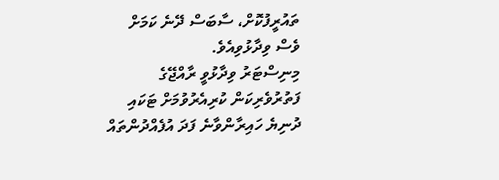ތައުރީފުކޮށް، ސާބަސް ދޭނެ ކަމަށް ވެސް ވިދާޅުވިއެވެ.
މިނިސްޓަރު ވިދާޅުވީ ރާއްޖޭގެ ފަތުރުވެރިކަން ކުރިއެރުވުމަށް ޓަކައި ދުނިޔެ ހައިރާންވާނެ ފަދަ އުފެއްދުންތައް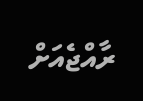ރާއްޖެއަށް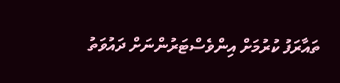ތައާރަފު ކުރުމަށް އިންވެސްޓަރުންނަށް ދައުވަތު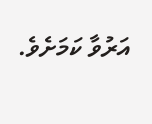އަރުވާ ކަމަށެވެ.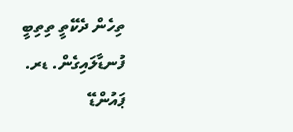ތިހެން ދެކޭތީ ތިތިބީ ފުނޑާލައިގެން. ޑރ. ޕައުންޑޭ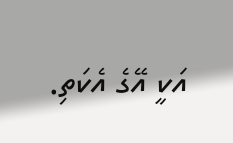އަކީ އޭގެ އެކަތި.